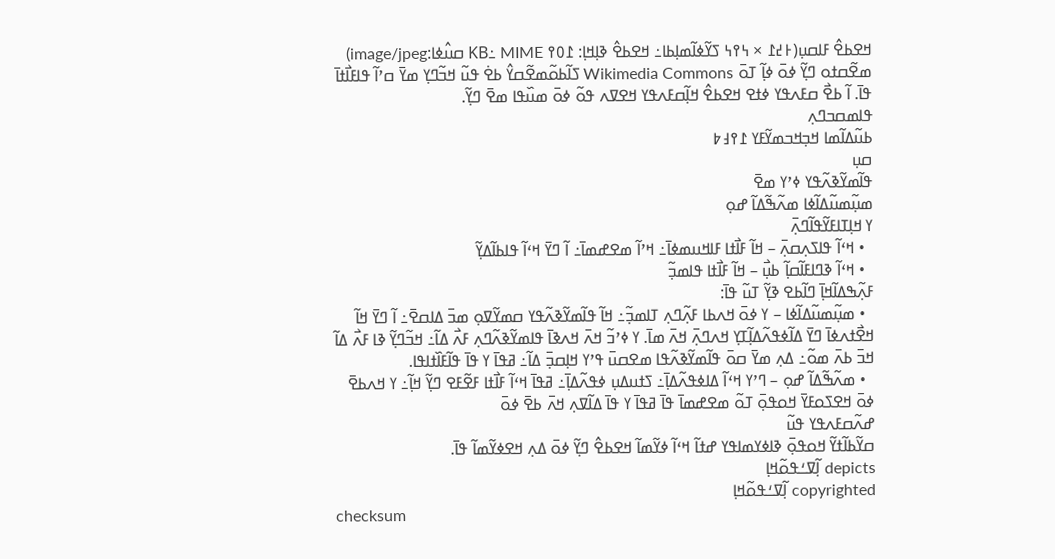ߞߐߕߐ߮ ߓߊߛߎ߲(߅߄߁ × ߆߉߆ ߖߌ߬ߦߊ߬ߘߊ߲ߕߊ߸ ߞߐߕߐ߮ ߢߊ߲ߞߊ߲: ߁߀߉ KB߸ MIME ߛߎ߮ߦߊ:image/jpeg)
ߘߐ߬ߛߙߋ ߣߌ߲߬ ߦߋ߫ ߦߊ߲߬ ߠߋ߫ Wikimedia Commons ߖߊ߬ߕߋ߬ߘߐ߬ߛߌ߮ ߕߐ߭ ߟߎ߬ ߞߏ߬ߣߌ߲ ߘߌ߫ ߛߴߊ߬ ߟߊߓߊ߯ߙߊ߫ ߟߊ߫. ߊ߬ ߕߐ߯ ߛߓߍߟߌ ߦߙߐ ߞߐߕߐ߮ ߞߊ߲߬ߛߓߍߟߌ ߞߐߜߍ ߟߋ߬ ߦߋ߫ ߘߎ߰ߟߊ ߘߐ߫ ߣߌ߲߬.
ߟߊߘߛߏߣߍ߲
ߕߎ߬ߡߊ߬ߘߊ ߞߏ߲ߞߏߘߌ߬ߓߌ ߁߉߃߈
ߛߎ߲
ߟߊ߬ߘߌ߬ߢߍ߬ߟߌ ߦߴߌ ߘߐ߫
ߘߎ߲߬ߘߎ߬ߡߊ߬ߦߊ ߘߍ߬ߒ߬ߡߊ߬ ߝߋ߲
ߌ ߞߊ߲ߠߊߓߌ߬ߟߊ߬ߣߍ߲߫
  • ߞߵߊ߬ ߟߊߖߍ߲ߛߍ߲߫ – ߞߊ߬ ߓߊ߯ߙߊ ߓߊߞߎߘߦߊ߫߸ ߞߴߊ߬ ߘߐߝߘߊ߫߸ ߊ߬ ߣߌ߫ ߞߵߊ߬ ߟߊߕߊ߬ߡߌ߲߬
  • ߞߵߊ߬ ߢߣߊߓߊ߬ߛߊ߲߬ ߕߎ߲߯ – ߞߊ߬ ߓߊ߯ߙߊ ߟߊߘߏ߲߬
ߓߍ߲߬ߒߡߊ߬ߞߊ߲߫ ߣߊ߬ߕߐ ߢߌ߲߬ ߠߎ߬ ߟߊ߫:
  • ߘߎ߲߬ߘߎ߬ߡߊ߬ߦߊ – ߌ ߦߋ߫ ߞߍߕߊ ߓߍ߲߬ߣߍ߲ ߠߊߘߏ߲߬߸ ߞߊ߬ ߟߊ߬ߘߌ߬ߢߍ߬ߟߌ ߛߘߌ߬ߜߋ߲ ߘߏ߫ ߡߊߛߐ߫߸ ߊ߬ ߣߌ߫ ߞߊ߬ ߞߐ߯ߙߍߦߊ߫ ߣߌ߫ ߡߊ߬ߦߟߍ߬ߡߊ߲߬ߠߌ߲ ߞߍߣߍ߲߫ ߞߍ߫ ߘߊ߫. ߌ ߦߴߏ߬ ߞߍ߫ ߞߍߢߊ߫ ߟߊߘߌ߬ߢߍ߬ߣߍ߲ ߓߍ߯ ߡߊ߬߸ ߞߏ߬ߣߌ߲߬ ߢߊ ߓߍ߯ ߡߊ߬ ߞߏ߫ ߕߍ߫ ߘߋ߬߸ ߡߍ߲ ߘߌ߫ ߛߋ߫ ߟߊ߬ߘߌ߬ߢߍ߬ߟߊ ߘߐߛߎ߫ ߟߴߌ ߞߊ߲ߛߏ߲߫ ߡߊ߬߸ ߥߟߊ߫ ߌ ߟߊ߫ ߟߊ߬ߓߊ߰ߙߊߟߊ.
  • ߘߍ߬ߒ߬ߡߊ߬ ߝߋ߲ – ߣߴߌ ߞߵߊ߬ ߡߊߦߟߍ߬ߡߊ߲߫߸ ߖߙߎߡߎ߲ ߦߟߍ߬ߡߊ߲߫߸ ߥߟߊ߫ ߞߵߊ߬ ߓߊ߯ߙߊ ߓߐ߬ߓߐ ߣߌ߲߬ ߞߊ߲߬߸ ߌ ߞߍߕߐ߫ ߦߋ߫ ߞߐߖߋߓߌ߫ ߞߋߟߋ߲߫ ߠߋ߬ ߘߐߝߘߊ߫ ߟߊ߫ ߥߟߊ߫ ߌ ߟߊ߫ ߡߊ߬ߜߍ߲ ߞߍ߫ ߕߐ߫ ߦߋ߫
ߝߍ߬ߛߓߍߟߌ ߟߎ߬
ߛߌ߬ߕߊ߬ߙߌ߬ ߞߋߟߋ߲߫ ߢߊߦߌߘߊߟߌ ߝߙߊ߬ ߞߵߊ߬ ߦߌ߬ߘߊ߬ ߞߐߕߐ߮ ߣߌ߲߬ ߦߋ߫ ߡߍ߲ ߞߐߦߌ߬ߘߊ߬ ߟߊ߫.
depicts ߊ߲߬ߜߑߟߋ߬ߞߊ߲
copyrighted ߊ߲߬ߜߑߟߋ߬ߞߊ߲
checksum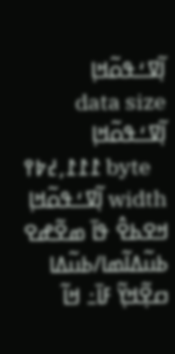ߊ߲߬ߜߑߟߋ߬ߞߊ߲
data size ߊ߲߬ߜߑߟߋ߬ߞߊ߲
߁߁߁,߄߈߉ byte
width ߊ߲߬ߜߑߟߋ߬ߞߊ߲
ߞߐߕߐ߮ ߟߊ߫ ߘߐ߬ߝߐ
ߕߎ߬ߡߊ߬ߘߊ/ߕߎ߬ߡߊ ߛߐ߲߬ߞߌ߲߬ ߓߊ߫߸ ߞߊ߬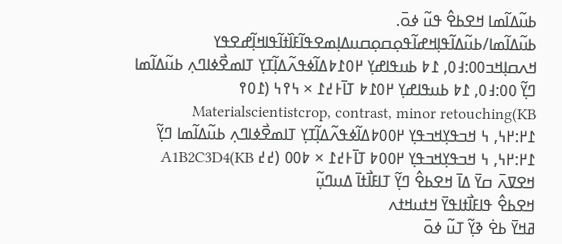ߕߎ߬ߡߊ߬ߘߊ ߞߐߕߐ߮ ߟߎ߬ ߦߋ߫.
ߕߎ߬ߡߊ߬ߘߊ/ߕߎ߬ߡߊ߬ߟߊ߲ߞߝߊ߬ߟߋ߲ߛߋ߲ߛߎߡߊ߲ߘߐߟߊ߬ߓߊ߰ߙߊ߬ߟߊߞߊ߲߬ߝߐߟߌ
ߞߍߛߊ߲ߞߏ߀߀:߃߀, ߁߈ ߕߎߟߊߝߌ߲ ߂߀߁߈ߡߊ߬ߦߟߍ߬ߡߊ߲߬ߠߌ߲ ߠߊߘߐ߯ߦߊߣߍ߲ ߕߎ߬ߡߊ߬ߘߊ ߣߌ߲߬ ߀߀:߃߀, ߁߈ ߕߎߟߊߝߌ߲ ߂߀߁߈ ߠߊ߫߅߄߁ × ߆߉߆ (߁߀߉ KB)Materialscientistcrop, contrast, minor retouching
߁߂:߂߆, ߆ ߞߏߟߌ߲ߞߏߟߌ߲ ߂߀߀߈ߡߊ߬ߦߟߍ߬ߡߊ߲߬ߠߌ߲ ߠߊߘߐ߯ߦߊߣߍ߲ ߕߎ߬ߡߊ߬ߘߊ ߣߌ߲߬ ߁߂:߂߆, ߆ ߞߏߟߌ߲ߞߏߟߌ߲ ߂߀߀߈ ߠߊ߫߅߄߁ × ߈߀߀ (߄߄ KB)A1B2C3D4
ߞߐߜߍ߫ ߛߌ߫ ߡߊ߫ ߞߐߕߐ߮ ߣߌ߲߬ ߠߊߓߊ߯ߙߊ߫ ߡߎߣߎ߲߬
ߞߐߕߐ߮ ߟߊߓߊ߯ߙߊߟߌ߫ ߞߙߎߞߙߍ
ߥߞߌ߫ ߕߐ߭ ߢߌ߲߬ ߠߎ߬ ߦߋ߫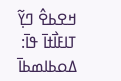ߞߐߕߐ߮ ߣߌ߲߬ ߠߊߓߊ߯ߙߊ߫ ߟߊ߫:
ߡߋߕߊߘߕߊ߫